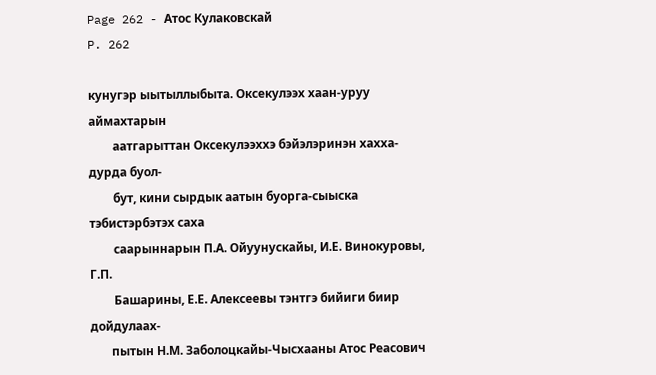Page 262 - Атос Кулаковскай
P. 262

кунугэр ыытыллыбыта. Оксекулээх хаан-уруу аймахтарын
        аатгарыттан Оксекулээххэ бэйэлэринэн хахха-дурда буол-
        бут, кини сырдык аатын буорга-сыыска тэбистэрбэтэх саха
        саарыннарын П.А. Ойуунускайы, И.Е. Винокуровы, Г.П.
        Башарины, Е.Е. Алексеевы тэнтгэ бийиги биир дойдулаах-
       пытын Н.М. Заболоцкайы-Чысхааны Атос Реасович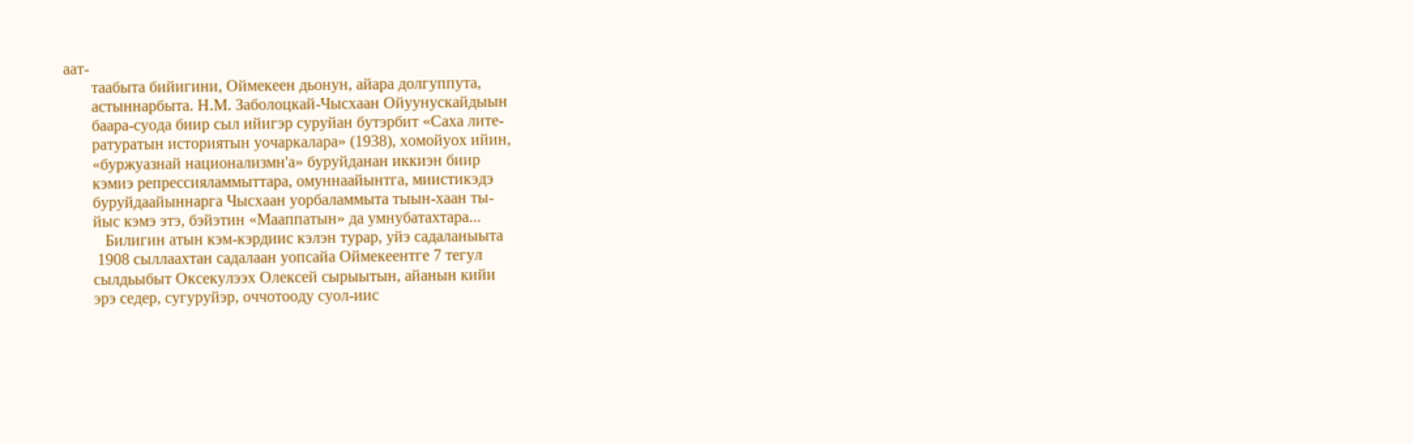аат-
       таабыта бийигини, Оймекеен дьонун, айара долгуппута,
       астыннарбыта. Н.М. Заболоцкай-Чысхаан Ойуунускайдыын
       баара-суода биир сыл ийигэр суруйан бутэрбит «Саха лите-
       ратуратын историятын уочаркалара» (1938), хомойуох ийин,
       «буржуазнай национализмн'а» буруйданан иккиэн биир
       кэмиэ репрессияламмыттара, омуннаайынтга, миистикэдэ
       буруйдаайыннарга Чысхаан уорбаламмыта тыын-хаан ты-
       йыс кэмэ этэ, бэйэтин «Мааппатын» да умнубатахтара...
          Билигин атын кэм-кэрдиис кэлэн турар, уйэ садаланыыта
        1908 сыллаахтан садалаан уопсайа Оймекеентге 7 тегул
       сылдьыбыт Оксекулээх Олексей сырыытын, айанын кийи
       эрэ седер, сугуруйэр, оччотооду суол-иис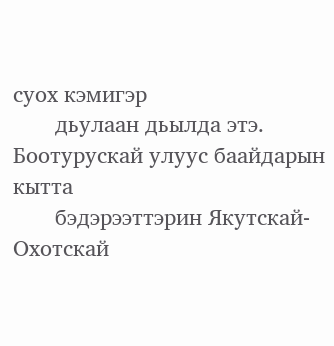суох кэмигэр
       дьулаан дьылда этэ. Боотурускай улуус баайдарын кытта
       бэдэрээттэрин Якутскай-Охотскай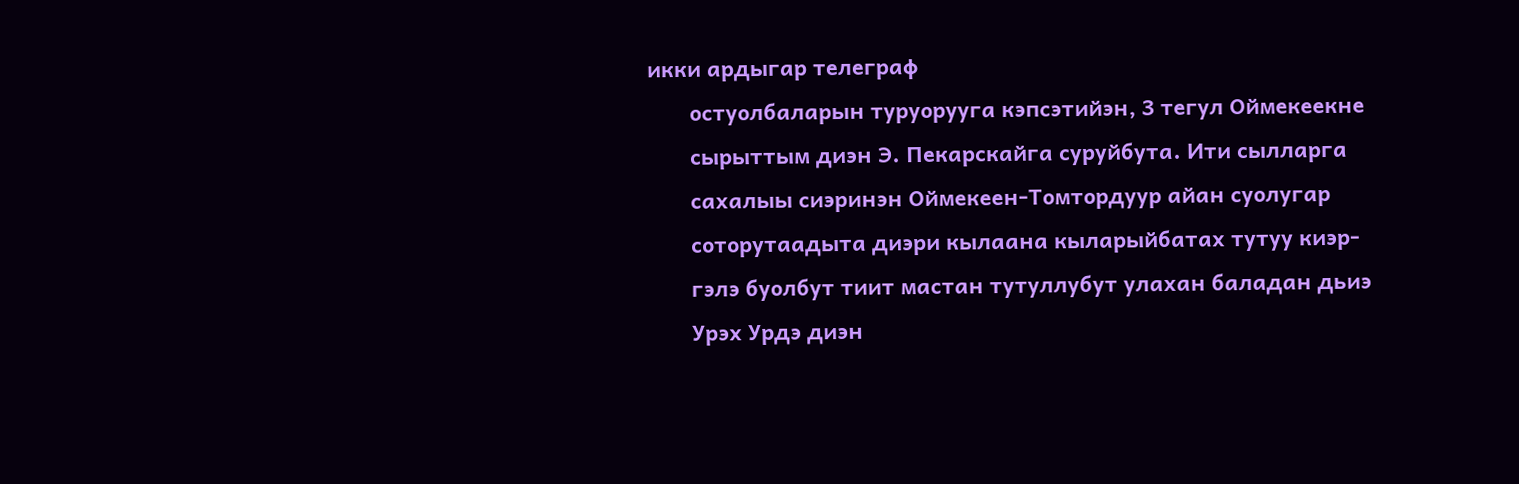икки ардыгар телеграф
       остуолбаларын туруорууга кэпсэтийэн, 3 тегул Оймекеекне
       сырыттым диэн Э. Пекарскайга суруйбута. Ити сылларга
       сахалыы сиэринэн Оймекеен-Томтордуур айан суолугар
       соторутаадыта диэри кылаана кыларыйбатах тутуу киэр-
       гэлэ буолбут тиит мастан тутуллубут улахан баладан дьиэ
       Урэх Урдэ диэн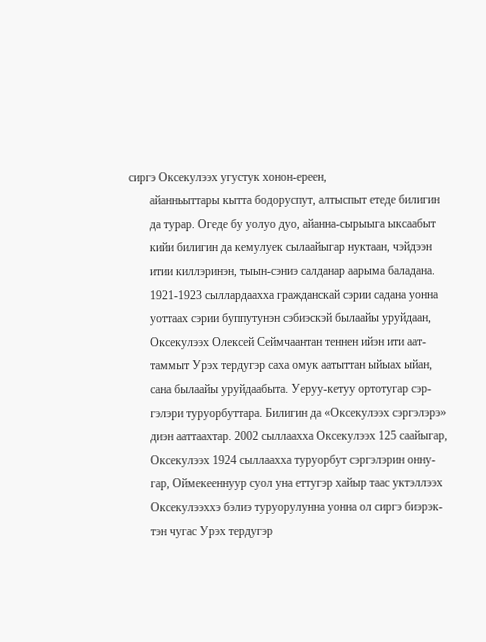сиргэ Оксекулээх угустук хонон-ереен,
       айанньыттары кытта бодоруспут, алтыспыт етеде билигин
       да турар. Огеде бу уолуо дуо, айанна-сырыыга ыксаабыт
       кийи билигин да кемулуек сылаайыгар нуктаан, чэйдээн
       итии киллэринэн, тыын-сэниэ салданар аарыма баладана.
       1921-1923 сыллардаахха гражданскай сэрии садана уонна
       уоттаах сэрии буппутунэн сэбиэскэй былаайы уруйдаан,
       Оксекулээх Олексей Сеймчаантан теннен ийэн ити аат-
       таммыт Урэх тердугэр саха омук аатыттан ыйыах ыйан,
       сана былаайы уруйдаабыта. Уеруу-кетуу ортотугар сэр-
       гэлэри туруорбуттара. Билигин да «Оксекулээх сэргэлэрэ»
       диэн ааттаахтар. 2002 сыллаахха Оксекулээх 125 саайыгар,
       Оксекулээх 1924 сыллаахха туруорбут сэргэлэрин онну-
       гар, Оймекееннуур суол уна еттугэр хайыр таас уктэллээх
       Оксекулээххэ бэлиэ туруорулунна уонна ол сиргэ биэрэк-
       тэн чугас Урэх тердугэр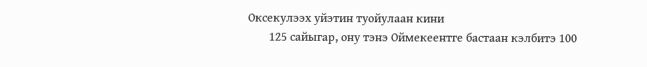Оксекулээх уйэтин туойулаан кини
       125 сайыгар, ону тэнэ Оймекеентге бастаан кэлбитэ 100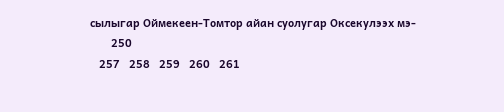сылыгар Оймекеен-Томтор айан суолугар Оксекулээх мэ-
       250
   257   258   259   260   261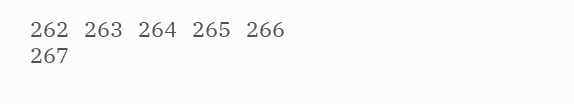262   263   264   265   266   267